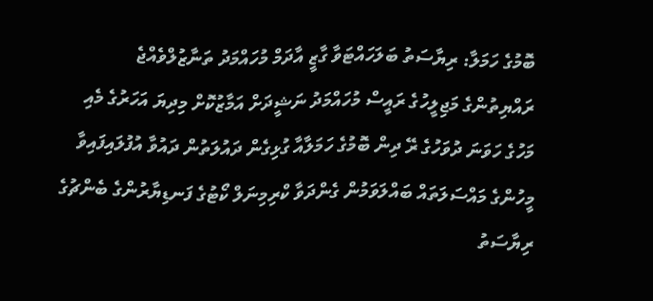ބޮމުގެ ހަމަލާ: ރިޔާސަތު ބަލަހައްޓަވާ ގާޒީ އާދަމް މުހައްމަދު ތަނާޒުލްވެއްޖެ
ރައްޔިތުންގެ މަޖިލީހުގެ ރައީސް މުހައްމަދު ނަޝީދަށް އަމާޒުކޮށް މިދިޔަ އަހަރުގެ މެއި މަހުގެ ހަވަނަ ދުވަހުގެ ރޭ ދިން ބޮމުގެ ހަމަލާއާ ގުޅިގެން ދައުލަތުން ދައުވާ އުފުލައިފައިވާ މީހުންގެ މައްސަލަތައް ބައްލަވަމުން ގެންދަވާ ކްރިމިނަލް ކޯޓުގެ ފަނޑިޔާރުންގެ ބެންޗުގެ ރިޔާސަތު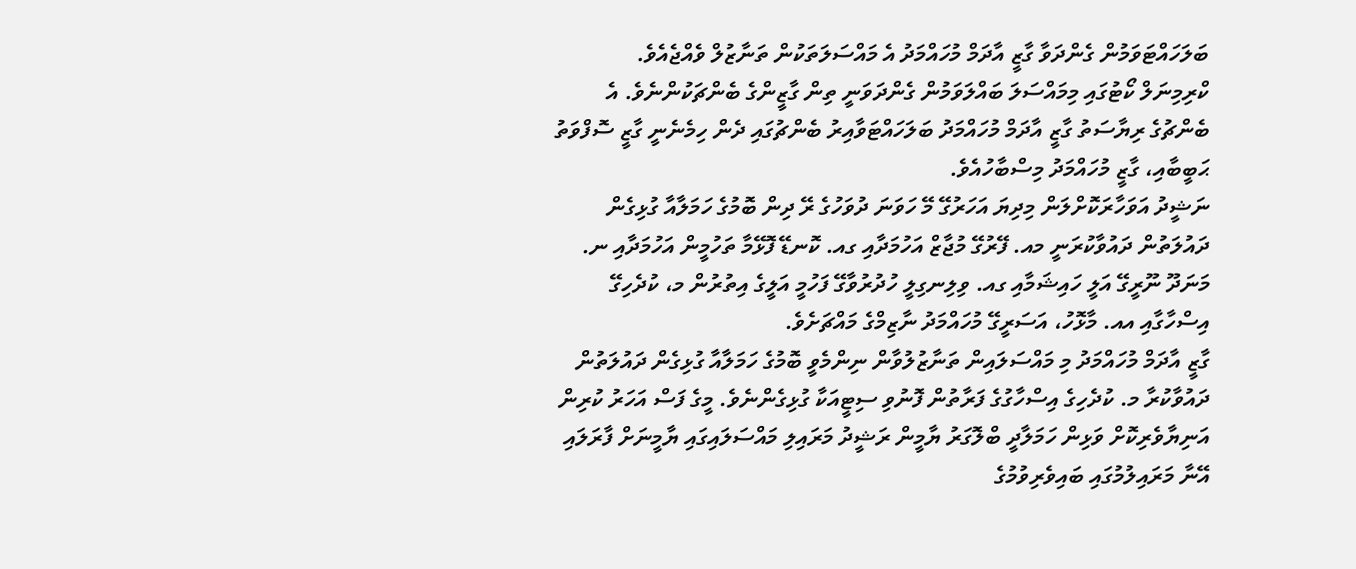ބަލަހައްޓަވަމުން ގެންދަވާ ގާޒީ އާދަމް މުހައްމަދު އެ މައްސަލަތަކުން ތަނާޒުލް ވެއްޖެއެވެ.
ކްރިމިނަލް ކޯޓުގައި މިމައްސަލަ ބައްލަވަމުން ގެންދަވަނީ ތިން ގާޒީންގެ ބެންޗަކުންނެވެ. އެ ބެންޗުގެ ރިޔާސަތު ގާޒީ އާދަމް މުހައްމަދު ބަލަހައްޓަވާއިރު ބެންޗުގައި ދެން ހިމެނެނީ ގާޒީ ސޮފްވަތު ޙަބީބާއި، ގާޒީ މުހައްމަދު މިސްބާހުއެވެ.
ނަޝީދު އަވަހާރަކޮށްލަން މިދިޔަ އަހަރުގޭ މޭ ހަވަނަ ދުވަހުގެ ރޭ ދިން ބޮމުގެ ހަމަލާއާ ގުޅިގެން ދައުލަތުން ދައުވާކުރަނީ މއ. ފޭރުގޭ މުޖާޒް އަހުމަދާއި ގއ. ކޮނޑޭ ފޮޅޭމާ ތަހުމީން އަހުމަދާއި ނ. މަނަދޫ ނޫރީގޭ އަލީ ހައިޝަމާއި ގއ. ވިލިނގިލީ ހުދުރުވާގޭ ފަހުމީ އަލީގެ އިތުރުން މ، ކުދެހިގޭ އިސްހާގާއި އއ. މާޅޮހު، އަސަރީގޭ މުހައްމަދު ނާޒިމްގެ މައްޗަށެވެ.
ގާޒީ އާދަމް މުހައްމަދު މި މައްސަލައިން ތަނާޒުލުވާން ނިންމެވީ ބޮމުގެ ހަމަލާއާ ގުޅިގެން ދައުލަތުން ދައުވާކުރާ މ. ކުދެހިގެ އިސްހާގުގެ ފަރާތުން ފޮނުވި ސިޓީއަކާ ގުޅިގެންނެވެ. މީގެ ފަސް އަހަރު ކުރިން އަނިޔާވެރިކޮށް ވަޅިން ހަމަލާދީ ބްލޮގަރު ޔާމީން ރަޝީދު މަރައިލި މައްސަލައިގައި ޔާމީނަށް ފާރަލައި އޭނާ މަރައިލުމުގައި ބައިވެރިވުމުގެ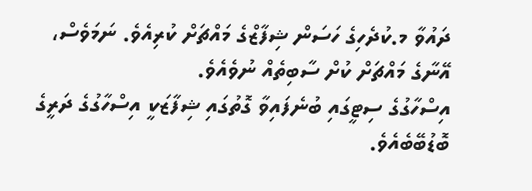ދައުވާ މ.ކުދެހިގެ ހަސަން ޝިފާޒްގެ މައްޗަށް ކުރިއެވެ. ނަމަވެސް، އޭނާގެ މައްޗަށް ކުށް ސާބިތެއް ނުވެއެވެ.
އިސްހާގުގެ ސިޓީގައި ބުނެފައިވާ ގޮތުގައި ޝިފާޒަކީ އިސްހާގުގެ ދަރީގެ ބޮޑުބޭބެއެވެ.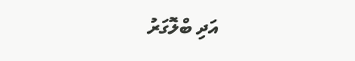އަދި ބްލޮގަރު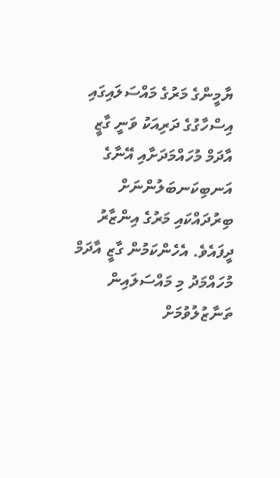ޔާމީންގެ މަރުގެ މައްސަލައިގައި އިސްހާގުގެ ދަރިއަކު ވަނީ ގާޒީ އާދަމް މުހައްމަދަށާއި އޭނާގެ އަނބިކަނބަލުންނަށް ބިރުދައްކައި މަރުގެ އިންޒާރު ދީފައެވެ. އެހެންކަމުން ގާޒީ އާދަމް މުހައްމަދު މި މައްސަލައިން ތަނާޒުލުވުމަށް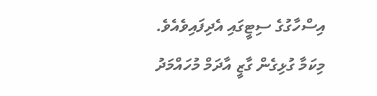އިސްހާގުގެ ސިޓީގައި އެދިފައިވެއެވެ.
މިކަމާ ގުޅިގެން ގާޒީ އާދަމް މުހައްމަދު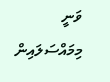ވަނީ މިމައްސަލައިން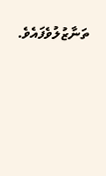ތަނާޒުލުވެފައެވެ.